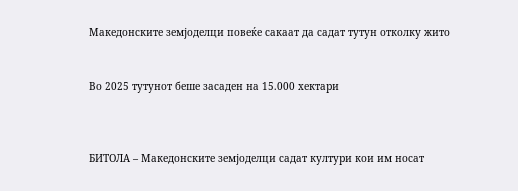Македонските земјоделци повеќе сакаат да садат тутун отколку жито


Во 2025 тутунот беше засаден на 15.000 хектари



БИТОЛА – Македонските земјоделци садат култури кои им носат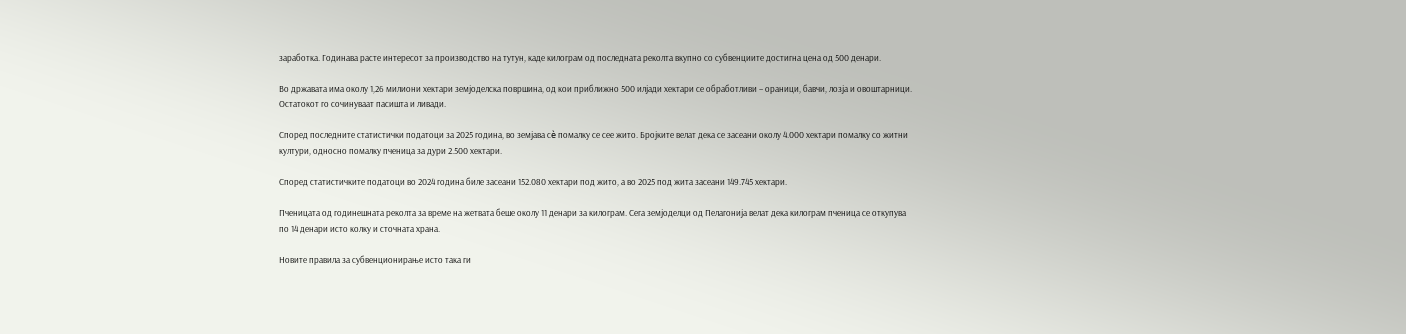заработка. Годинава расте интересот за производство на тутун, каде килограм од последната реколта вкупно со субвенциите достигна цена од 500 денари.

Во државата има околу 1,26 милиони хектари земјоделска површина, од кои приближно 500 илјади хектари се обработливи – ораници, бавчи, лозја и овоштарници. Остатокот го сочинуваат пасишта и ливади.

Според последните статистички податоци за 2025 година, во земјава сè помалку се сее жито. Бројките велат дека се засеани околу 4.000 хектари помалку со житни култури, односно помалку пченица за дури 2.500 хектари.

Според статистичките податоци во 2024 година биле засеани 152.080 хектари под жито, а во 2025 под жита засеани 149.745 хектари.

Пченицата од годинешната реколта за време на жетвата беше околу 11 денари за килограм. Сега земјоделци од Пелагонија велат дека килограм пченица се откупува по 14 денари исто колку и сточната храна.

Новите правила за субвенционирање исто така ги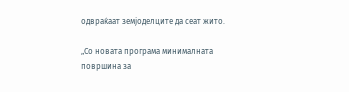одвраќаат земјоделците да сеат жито.

„Со новата програма минималната површина за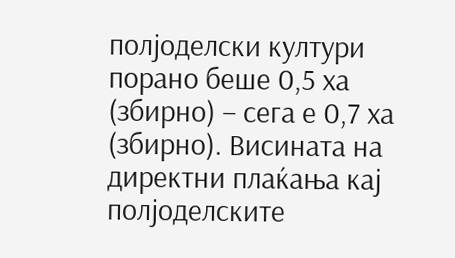полјоделски култури порано беше 0,5 ха (збирно) – сега е 0,7 ха (збирно). Висината на директни плаќања кај полјоделските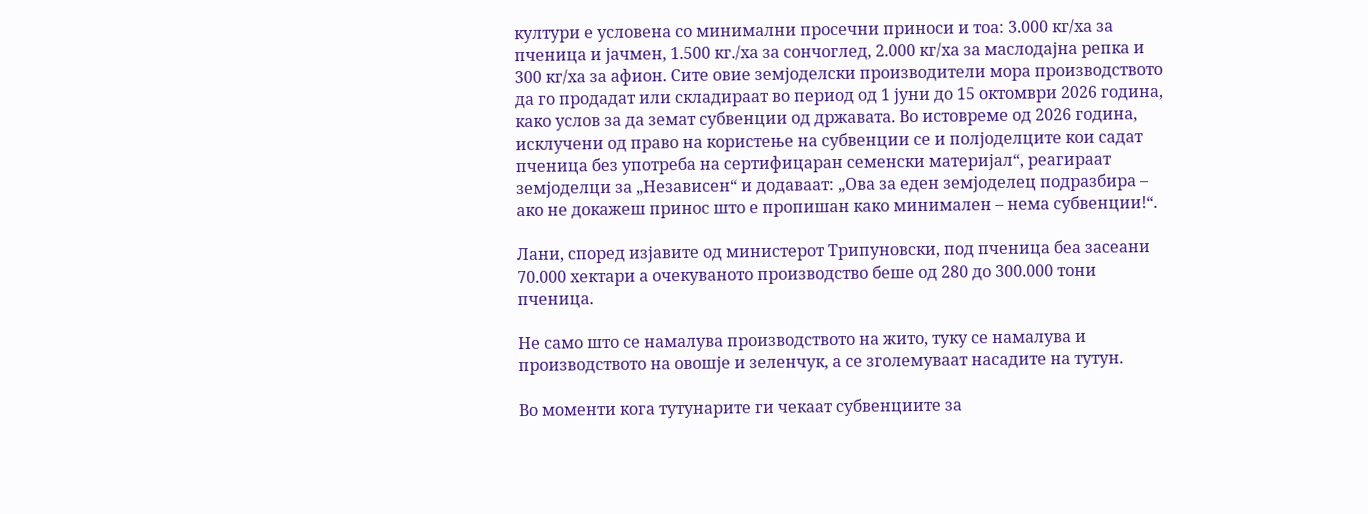култури е условена со минимални просечни приноси и тоа: 3.000 кг/ха за пченица и јачмен, 1.500 кг./ха за сончоглед, 2.000 кг/ха за маслодајна репка и 300 кг/ха за афион. Сите овие земјоделски производители мора производството да го продадат или складираат во период од 1 јуни до 15 октомври 2026 година, како услов за да земат субвенции од државата. Во истовреме од 2026 година, исклучени од право на користење на субвенции се и полјоделците кои садат пченица без употреба на сертифицаран семенски материјал“, реагираат земјоделци за „Независен“ и додаваат: „Ова за еден земјоделец подразбира – ако не докажеш принос што е пропишан како минимален – нема субвенции!“.

Лани, според изјавите од министерот Трипуновски, под пченица беа засеани 70.000 хектари а очекуваното производство беше од 280 до 300.000 тони пченица.

Не само што се намалува производството на жито, туку се намалува и производството на овошје и зеленчук, а се зголемуваат насадите на тутун.

Во моменти кога тутунарите ги чекаат субвенциите за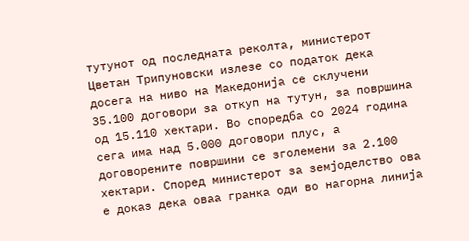тутунот од последната реколта, министерот Цветан Трипуновски излезе со податок дека досега на ниво на Македонија се склучени 35.100 договори за откуп на тутун, за површина од 15.110 хектари. Во споредба со 2024 година  сега има над 5.000 договори плус, а договорените површини се зголемени за 2.100 хектари. Според министерот за земјоделство ова е доказ дека оваа гранка оди во нагорна линија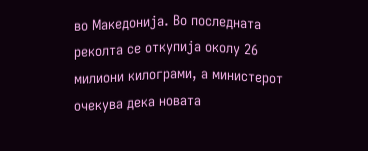во Македонија. Во последната реколта се откупија околу 26 милиони килограми, а министерот очекува дека новата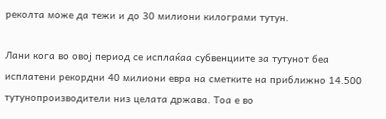реколта може да тежи и до 30 милиони килограми тутун.

Лани кога во овој период се исплаќаа субвенциите за тутунот беа исплатени рекордни 40 милиони евра на сметките на приближно 14.500 тутунопроизводители низ целата држава. Тоа е во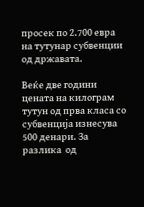просек по 2.700 евра на тутунар субвенции од државата.

Веќе две години цената на килограм тутун од прва класа со субвенција изнесува 500 денари. За разлика  од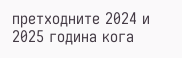претходните 2024 и 2025 година кога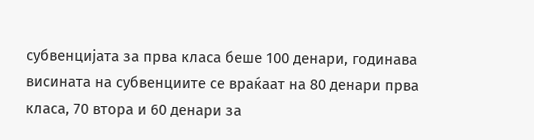субвенцијата за прва класа беше 100 денари, годинава висината на субвенциите се враќаат на 80 денари прва класа, 70 втора и 60 денари за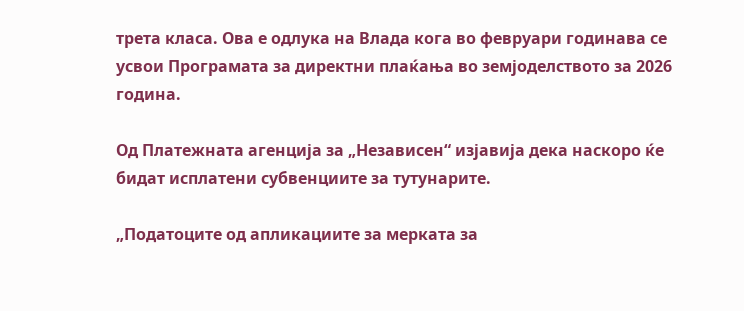трета класа. Ова е одлука на Влада кога во февруари годинава се усвои Програмата за директни плаќања во земјоделството за 2026 година.

Од Платежната агенција за „Независен“ изјавија дека наскоро ќе бидат исплатени субвенциите за тутунарите.

„Податоците од апликациите за мерката за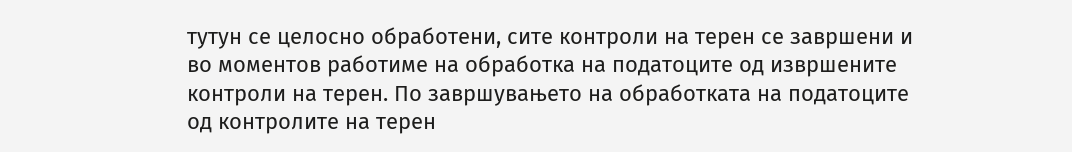тутун се целосно обработени, сите контроли на терен се завршени и во моментов работиме на обработка на податоците од извршените контроли на терен. По завршувањето на обработката на податоците од контролите на терен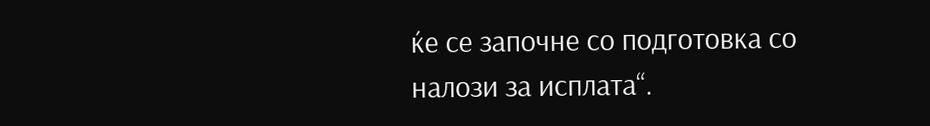ќе се започне со подготовка со налози за исплата“.